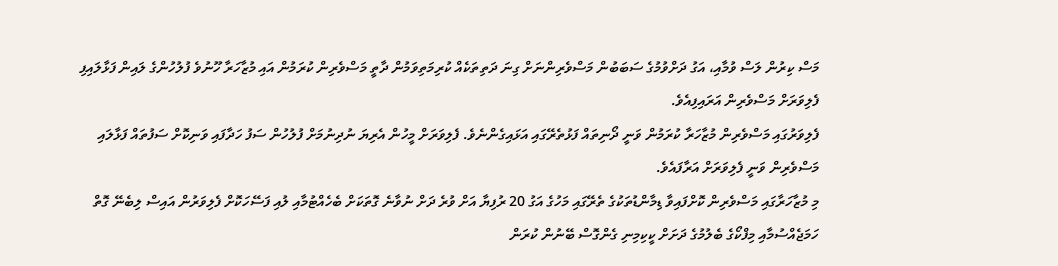މަސް ކިރުން ލަސް ވުމާއި، އަގު ދަށްވުމުގެ ސަބަބުން މަސްވެރިންނަށް ގިނަ ދަތިތަކެއް ކުރިމަތިވަމުން ދާތީ މަސްވެރިން ކުރަމުން އައި މުޒާހަރާ ހޫނުވެ ފުލުހުންގެ ލައިން ފަޅާލައިފި ފެލިވަރަށް މަސްވެރިން އަރައިފިއެވެ.
ފެލިވަރުގައި މަސްވެރިން މުޒާހަރާ ކުރަމުން ވަނީ ދޯނިތައް ފަޅުތެރޭގައި އަޅައިގެންނެވެ. ފެލިވަރަށް މީހުން އެރިޔަ ނުދިނުމަށް ފުލުހުން ސަފު ހަދާފައި ވަނިކޮށް ސަފުތައް ފަޅާލައި މަސްވެރިން ވަނީ ފެލިވަރަށް އަރާފައެވެ.
މި މުޒާހަރާގައި މަސްވެރިން ކޮށްފައިވާ ޑިމާންޑުތަކުގެ ތެރޭގައި މަހުގެ އަގު 20 ރުފިޔާ އަށް ވުރެ ދަށް ނުވާނެ ގޮތަކަށް ބެހެއްޓުމާއި ލުއި ފަސޭހަކޮށް ފެލިވަރުން އައިސް ލިބެނޭ ގޮތް ހަމަޖެއްސުމާއި މިފްކޯގެ ބެލުމުގެ ދަށަށް ކީކިމިނި ގެންގޮސް ބޭނުން ކުރަން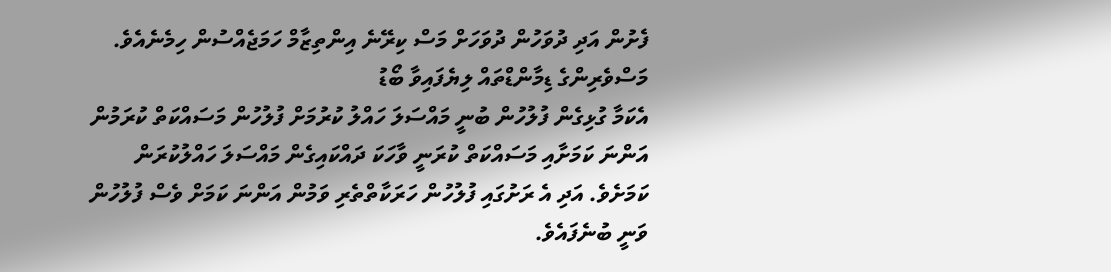ފެށުން އަދި ދުވަހުން ދުވަހަށް މަސް ކިރޭނެ އިންތިޒާމް ހަމަޖެއްސުން ހިމެނެއެވެ.
މަސްވެރިންގެ ޑިމާންޑްތައް ލިޔެފައިވާ ބޯޑު
އެކަމާ ގުޅިގެން ފުލުހުން ބުނީ މައްސަލަ ހައްލު ކުރުމަށް ފުލުހުން މަސައްކަތް ކުރަމުން އަންނަ ކަމަށާއި މަސައްކަތް ކުރަނީ ވާހަކަ ދައްކައިގެން މައްސަލަ ހައްލުކުރަން ކަމަށެވެ. އަދި އެ ރަށުގައި ފުލުހުން ހަރަކާތްތެރި ވަމުން އަންނަ ކަމަށް ވެސް ފުލުހުން ވަނީ ބުނެފައެވެ.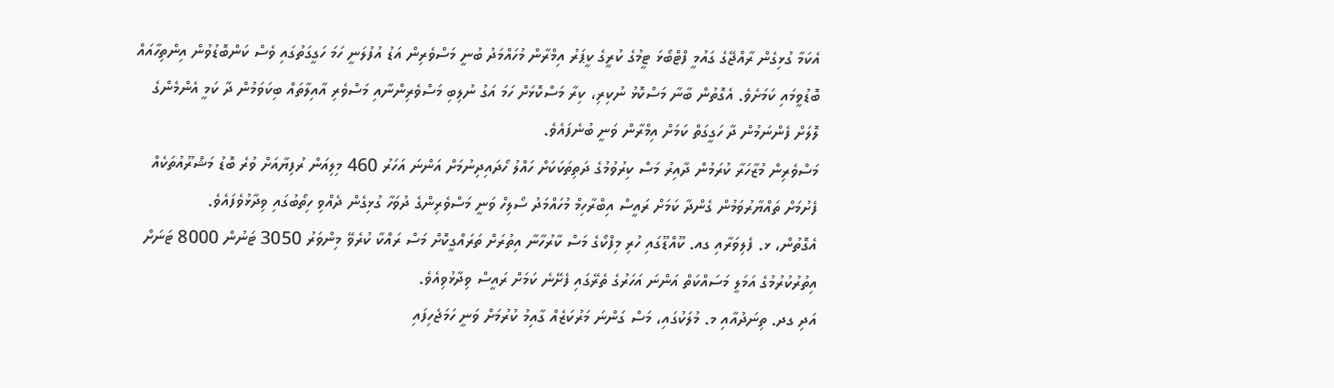އެކަމާ ގުޅިގެން ރާއްޖޭގެ ގައުމީ ފްޓްބޯޅަ ޓީމުގެ ކުރީގެ ކީޕަރު އިމްރާން މުހައްމަދު ބުނީ މަސްވެރިން އަޑު އުފުލަނީ ހަމަ ހަގީގަތުގައި ވެސް ކަންބޮޑުވުން އިންތިހާއައް ބޮޑުވީމައި ކަމަށެވެ. އެގޮތުން ބާނާ މަސްކޮޅު ނުކިރި، ކިރާ މަސްކޮޅަށް ހަމަ އަގު ނުލިބި މަސްވެރިންނާއި މަސްވެރި އާއިލާތައް ބިކަވަމުން ދާ ކަމީ އެންމެންގެ ލޮލަށް ފެންނަމުން ދާ ހަގީގަތް ކަމަށް އިމްރާން ވަނީ ބުނެފައެވެ.
މަސްވެރިން މުޒާހަރާ ކުރަމުން ދާއިރު މަސް ކިރުވުމުގެ ދަތިތަކަކަށް ހައްލު ހޯދައިދިނުމަށް އަންނަ އަހަރު 460 މިލިއަން ރުފިޔާއަށް ވުރެ ބޮޑު މަޝްރޫއުތަކެއް ފެށުމަށް ތައްޔާރުވަމުން ގެންދާ ކަމަށް ރައީސް އިބްރާހިމް މުހައްމަދު ސޯލިހް ވަނީ މަސްވެރިންގެ ދުވަހާ ގުޅިގެން ދެއްވި ހިތޯބުގައި ވިދާޅުވެފައެވެ.
އެގޮތުން، ޅ. ފެލިވަރާއި ގއ. ކޫއްޑޫގައި ހުރި މިފްކޯގެ މަސް ކާރުހާނާ އިތުރަށް ތަރައްގީކޮށް މަސް ރައްކާ ކުރެވޭ މިންވަރު 3050 ޓަނުން 8000 ޓަނަށް އިތުރުކުރުމުގެ އަމަލީ މަސައްކަތް އަންނަ އަހަރުގެ ތެރޭގައި ފެށޭނެ ކަމަށް ރައީސް ވިދާޅުވިއެވެ.
އަދި ގދ. ތިނަދުއާއި މ. މުލަކުގައި، މަސް ގަންނަ މަރުކަޒެއް ގާއިމު ކުރުމަށް ވަނީ ހަމަޖެހިފައި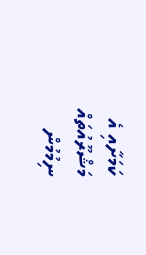ކަމަށާއި އެ މަޝްރޫއުތައް ނިމުމުން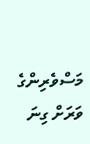މަސްވެރިންގެ ވަރަށް ގިނަ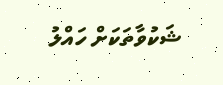ޝަކުވާތަކަށް ހައްލު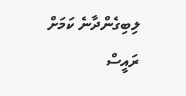ލިބިގެންދާނެ ކަމަށް ރައީސް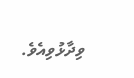ވިދާޅުވިއެވެ.